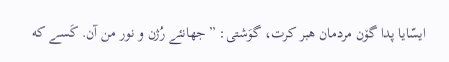ایسّایا پدا گۆن مردمان هبر کرت، گوَشتی: ”جهانئے رُژن و نور من آن. کَسے که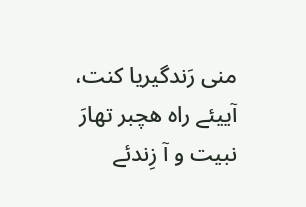منی رَندگیریا کنت، آییئے راه هچبر تهارَ نبیت و آ زِندئے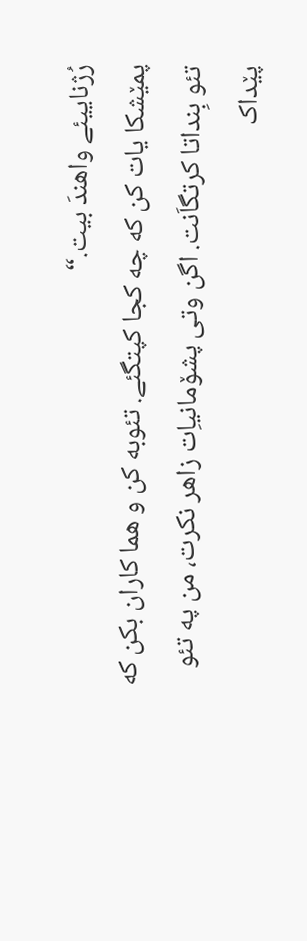رُژناییئے واهندَ بیت.“
پمێشکا یات کن که چه کجا کپتگئے. تئوبه کن و هما کاران بکن که تئو بِنداتا کرتگاَنت. اگن وتی پشۆمانیاِت زاهر نکرت، من په تئو پێداک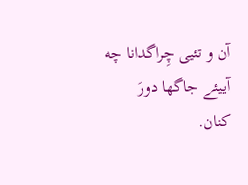آن و تئیی چِراگدانا چه آییئے جاگها دورَ کنان.